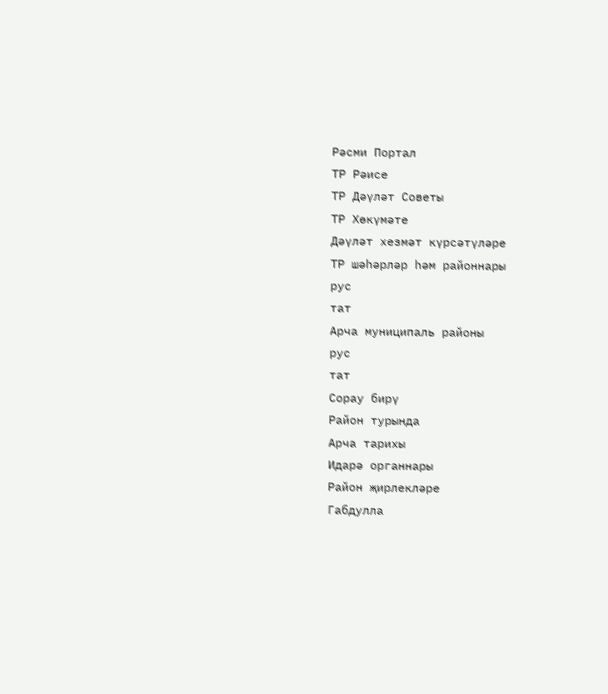Рәсми Портал
ТР Рәисе
ТР Дәүләт Советы
ТР Хөкүмәте
Дәүләт хезмәт күрсәтүләре
ТР шәһәрләр һәм районнары
рус
тат
Арча муниципаль районы
рус
тат
Сорау бирү
Район турында
Арча тарихы
Идарә органнары
Район җирлекләре
Габдулла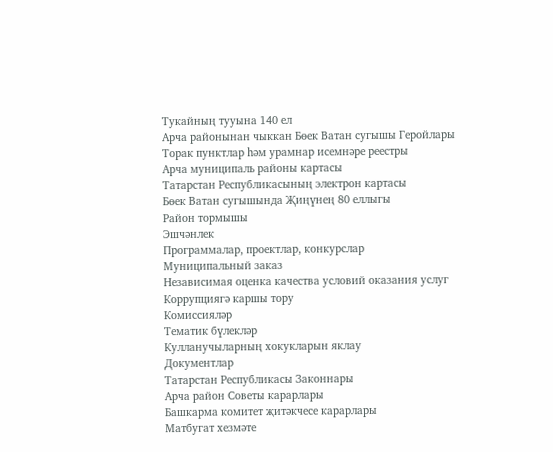Тукайның тууына 140 ел
Арча районынан чыккан Бөек Ватан сугышы Геройлары
Торак пунктлар һәм урамнар исемнәре реестры
Арча муниципаль районы картасы
Татарстан Республикасының электрон картасы
Бөек Ватан сугышында Җиңүнең 80 еллыгы
Район тормышы
Эшчәнлек
Программалар, проектлар, конкурслар
Муниципальный заказ
Независимая оценка качества условий оказания услуг
Коррупциягә каршы тору
Комиссияләр
Тематик бүлекләр
Кулланучыларның хокукларын яклау
Документлар
Татарстан Республикасы Законнары
Арча район Советы карарлары
Башкарма комитет җитәкчесе карарлары
Матбугат хезмәте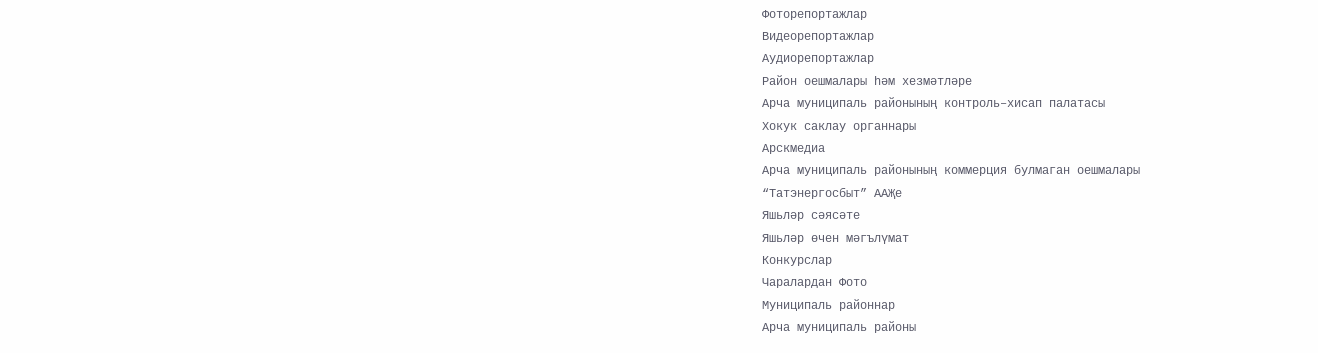Фоторепортажлар
Видеорепортажлар
Аудиорепортажлар
Район оешмалары һәм хезмәтләре
Арча муниципаль районының контроль–хисап палатасы
Хокук саклау органнары
Арскмедиа
Арча муниципаль районының коммерция булмаган оешмалары
“Татэнергосбыт” ААҖе
Яшьләр сәясәте
Яшьләр өчен мәгълүмат
Конкурслар
Чаралардан Фото
Муниципаль районнар
Арча муниципаль районы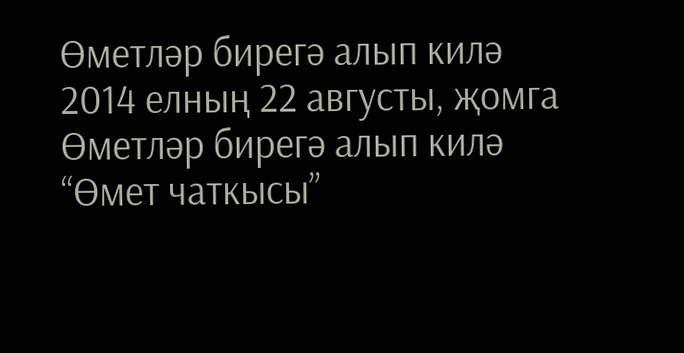Өметләр бирегә алып килә
2014 елның 22 августы, җомга
Өметләр бирегә алып килә
“Өмет чаткысы”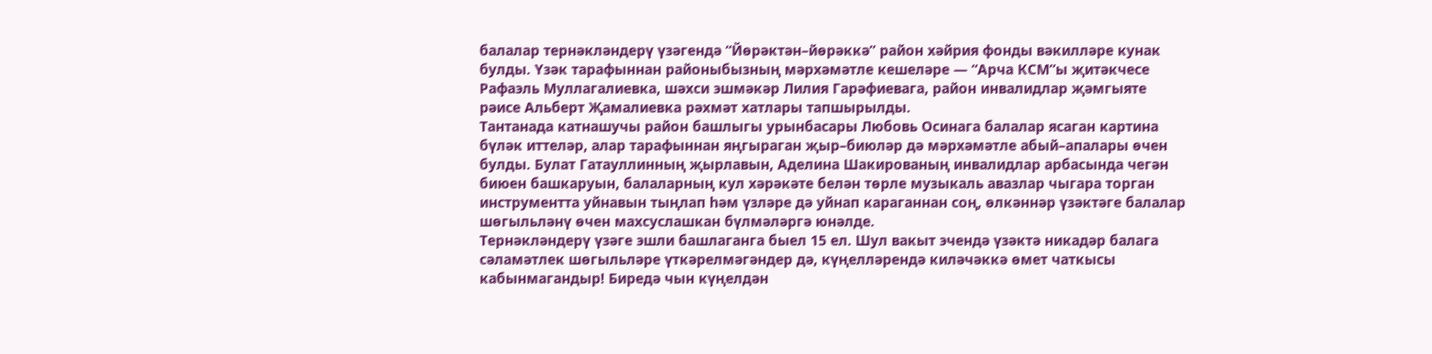балалар тернәкләндерү үзәгендә “Йөрәктән–йөрәккә” район хәйрия фонды вәкилләре кунак булды. Үзәк тарафыннан районыбызның мәрхәмәтле кешеләре — “Арча КСМ”ы җитәкчесе Рафаэль Муллагалиевка, шәхси эшмәкәр Лилия Гарәфиевага, район инвалидлар җәмгыяте рәисе Альберт Җамалиевка рәхмәт хатлары тапшырылды.
Тантанада катнашучы район башлыгы урынбасары Любовь Осинага балалар ясаган картина бүләк иттеләр, алар тарафыннан яңгыраган җыр–биюләр дә мәрхәмәтле абый–апалары өчен булды. Булат Гатауллинның җырлавын, Аделина Шакированың инвалидлар арбасында чегән биюен башкаруын, балаларның кул хәрәкәте белән төрле музыкаль авазлар чыгара торган инструментта уйнавын тыңлап һәм үзләре дә уйнап караганнан соң, өлкәннәр үзәктәге балалар шөгыльләнү өчен махсуслашкан бүлмәләргә юнәлде.
Тернәкләндерү үзәге эшли башлаганга быел 15 ел. Шул вакыт эчендә үзәктә никадәр балага сәламәтлек шөгыльләре үткәрелмәгәндер дә, күңелләрендә киләчәккә өмет чаткысы кабынмагандыр! Биредә чын күңелдән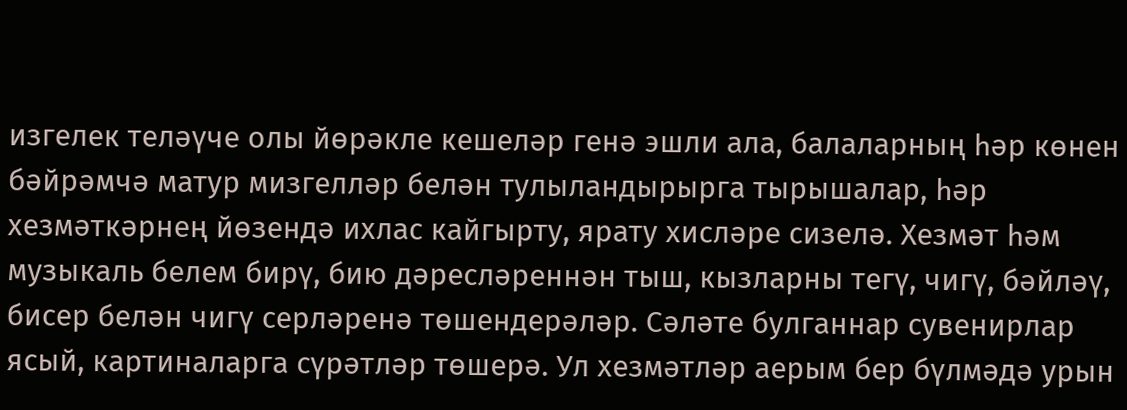изгелек теләүче олы йөрәкле кешеләр генә эшли ала, балаларның һәр көнен бәйрәмчә матур мизгелләр белән тулыландырырга тырышалар, һәр хезмәткәрнең йөзендә ихлас кайгырту, ярату хисләре сизелә. Хезмәт һәм музыкаль белем бирү, бию дәресләреннән тыш, кызларны тегү, чигү, бәйләү, бисер белән чигү серләренә төшендерәләр. Сәләте булганнар сувенирлар ясый, картиналарга сүрәтләр төшерә. Ул хезмәтләр аерым бер бүлмәдә урын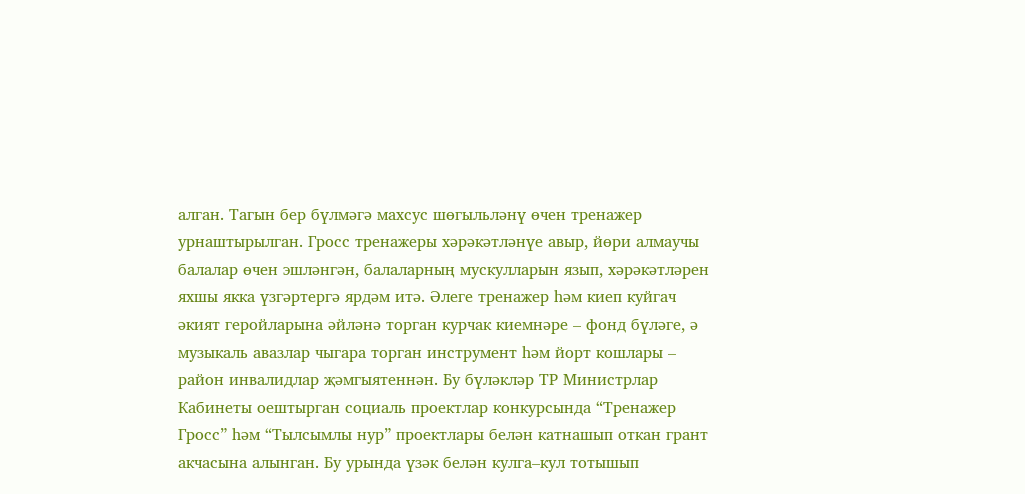алган. Тагын бер бүлмәгә махсус шөгыльләнү өчен тренажер урнаштырылган. Гросс тренажеры хәрәкәтләнүе авыр, йөри алмаучы балалар өчен эшләнгән, балаларның мускулларын язып, хәрәкәтләрен яхшы якка үзгәртергә ярдәм итә. Әлеге тренажер һәм киеп куйгач әкият геройларына әйләнә торган курчак киемнәре – фонд бүләге, ә музыкаль авазлар чыгара торган инструмент һәм йорт кошлары – район инвалидлар җәмгыятеннән. Бу бүләкләр ТР Министрлар Кабинеты оештырган социаль проектлар конкурсында “Тренажер Гросс” һәм “Тылсымлы нур” проектлары белән катнашып откан грант акчасына алынган. Бу урында үзәк белән кулга–кул тотышып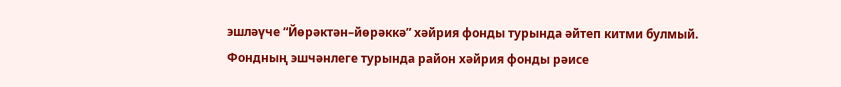эшләүче “Йөрәктән–йөрәккә” хәйрия фонды турында әйтеп китми булмый.
Фондның эшчәнлеге турында район хәйрия фонды рәисе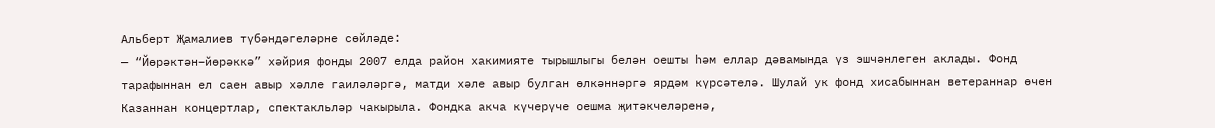Альберт Җамалиев түбәндәгеләрне сөйләде:
— “Йөрәктән–йөрәккә” хәйрия фонды 2007 елда район хакимияте тырышлыгы белән оешты һәм еллар дәвамында үз эшчәнлеген аклады. Фонд тарафыннан ел саен авыр хәлле гаиләләргә, матди хәле авыр булган өлкәннәргә ярдәм күрсәтелә. Шулай ук фонд хисабыннан ветераннар өчен Казаннан концертлар, спектакльләр чакырыла. Фондка акча күчерүче оешма җитәкчеләренә,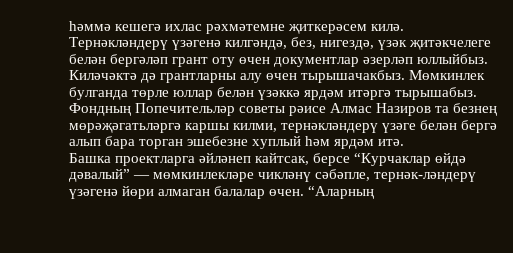һәммә кешегә ихлас рәхмәтемне җиткерәсем килә. Тернәкләндерү үзәгенә килгәндә, без, нигездә, үзәк җитәкчелеге белән бергәләп грант оту өчен документлар әзерләп юллыйбыз. Киләчәктә дә грантларны алу өчен тырышачакбыз. Мөмкинлек булганда төрле юллар белән үзәккә ярдәм итәргә тырышабыз. Фондның Попечительләр советы рәисе Алмас Назиров та безнең мөрәҗәгатьләргә каршы килми, тернәкләндерү үзәге белән бергә алып бара торган эшебезне хуплый һәм ярдәм итә.
Башка проектларга әйләнеп кайтсак, берсе “Курчаклар өйдә дәвалый” — мөмкинлекләре чикләнү сәбәпле, тернәк-ләндерү үзәгенә йөри алмаган балалар өчен. “Аларның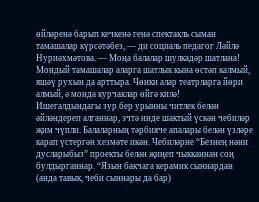өйләренә барып кечкенә генә спектакль сыман тамашалар күрсәтәбез, — ди социаль педагог Ләйлә Нуриәхмәтова. — Моңа балалар шулкадәр шатлана! Мондый тамашалар аларга шатлык кына өстәп калмый, яшәү рухын да арттыра. Чөнки алар театрларга йөри алмый, ә монда курчаклар өйгә килә!
Ишегалдындагы зур бер урынны читлек белән әйләндереп алганнар, эчтә инде шактый үскән чебиләр җим чүпли. Балаларның тәрбияче апалары белән үзләре карап үстергән хезмәте икән. Чебиләрне “Безнең нәни дусларыбыз” проекты белән җиңеп чыкканнан соң булдырганнар. “Язын бакчага керамик сыннардан (анда тавык, чеби сыннары да бар)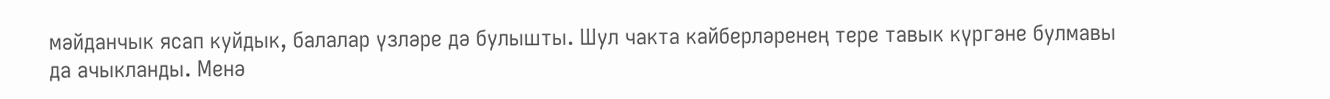мәйданчык ясап куйдык, балалар үзләре дә булышты. Шул чакта кайберләренең тере тавык күргәне булмавы да ачыкланды. Менә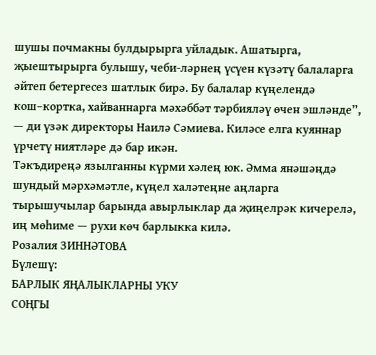шушы почмакны булдырырга уйладык. Ашатырга, җыештырырга булышу, чеби-ләрнең үсүен күзәтү балаларга әйтеп бетергесез шатлык бирә. Бу балалар күңелендә кош–кортка, хайваннарга мәхәббәт тәрбияләү өчен эшләнде”, — ди үзәк директоры Наилә Сәмиева. Киләсе елга куяннар үрчетү ниятләре дә бар икән.
Тәкъдиреңә язылганны күрми хәлең юк. Әмма янәшәңдә шундый мәрхәмәтле, күңел халәтеңне аңларга тырышучылар барында авырлыклар да җиңелрәк кичерелә, иң мөһиме — рухи көч барлыкка килә.
Розалия ЗИННӘТОВА
Бүлешү:
БАРЛЫК ЯҢАЛЫКЛАРНЫ УКУ
СОҢГЫ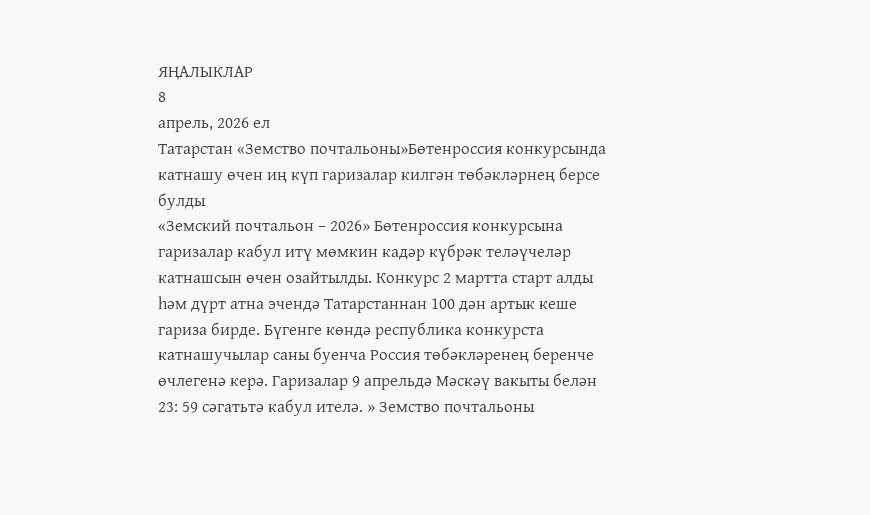ЯҢАЛЫКЛАР
8
апрель, 2026 ел
Татарстан «Земство почтальоны»Бөтенроссия конкурсында катнашу өчен иң күп гаризалар килгән төбәкләрнең берсе булды
«Земский почтальон – 2026» Бөтенроссия конкурсына гаризалар кабул итү мөмкин кадәр күбрәк теләүчеләр катнашсын өчен озайтылды. Конкурс 2 мартта старт алды һәм дүрт атна эчендә Татарстаннан 100 дән артык кеше гариза бирде. Бүгенге көндә республика конкурста катнашучылар саны буенча Россия төбәкләренең беренче өчлегенә керә. Гаризалар 9 апрельдә Мәскәү вакыты белән 23: 59 сәгатьтә кабул ителә. » Земство почтальоны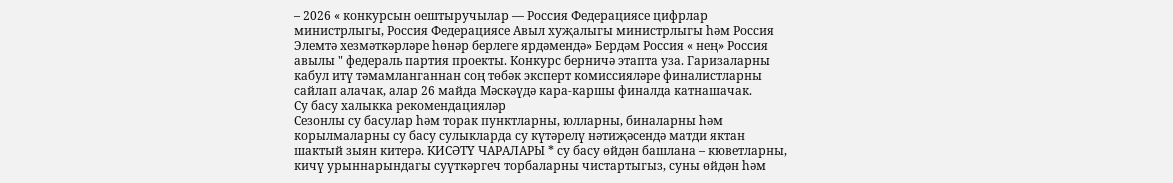– 2026 « конкурсын оештыручылар — Россия Федерациясе цифрлар министрлыгы, Россия Федерациясе Авыл хуҗалыгы министрлыгы һәм Россия Элемтә хезмәткәрләре һөнәр берлеге ярдәмендә» Бердәм Россия « нең» Россия авылы " федераль партия проекты. Конкурс берничә этапта уза. Гаризаларны кабул итү тәмамланганнан соң төбәк эксперт комиссияләре финалистларны сайлап алачак, алар 26 майда Мәскәүдә кара-каршы финалда катнашачак.
Су басу халыкка рекомендацияләр
Сезонлы су басулар һәм торак пунктларны, юлларны, биналарны һәм корылмаларны су басу сулыкларда су күтәрелү нәтиҗәсендә матди яктан шактый зыян китерә. КИСӘТҮ ЧАРАЛАРЫ * су басу өйдән башлана – кюветларны, кичү урыннарындагы суүткәргеч торбаларны чистартыгыз, суны өйдән һәм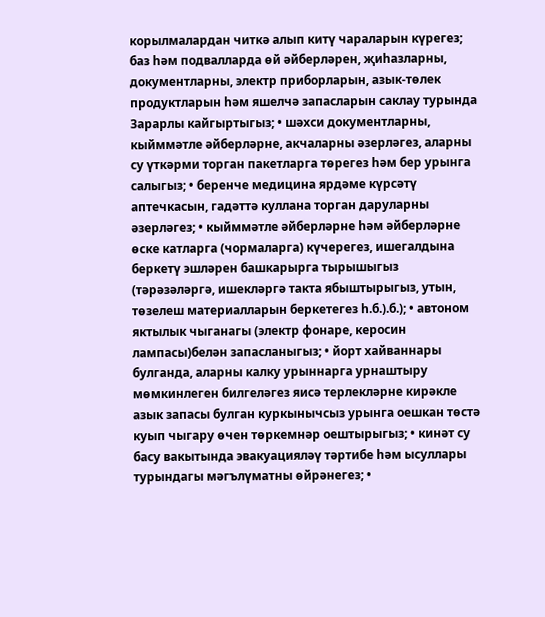корылмалардан читкә алып китү чараларын күрегез; баз һәм подвалларда өй әйберләрен, җиһазларны, документларны, электр приборларын, азык-төлек продуктларын һәм яшелчә запасларын саклау турында Зарарлы кайгыртыгыз; • шәхси документларны, кыйммәтле әйберләрне, акчаларны әзерләгез, аларны су үткәрми торган пакетларга төрегез һәм бер урынга салыгыз; • беренче медицина ярдәме күрсәтү аптечкасын, гадәттә куллана торган даруларны әзерләгез; • кыйммәтле әйберләрне һәм әйберләрне өске катларга (чормаларга) күчерегез, ишегалдына беркетү эшләрен башкарырга тырышыгыз (тәрәзәләргә, ишекләргә такта ябыштырыгыз, утын, төзелеш материалларын беркетегез һ.б.).б.); • автоном яктылык чыганагы (электр фонаре, керосин лампасы)белән запасланыгыз; • йорт хайваннары булганда, аларны калку урыннарга урнаштыру мөмкинлеген билгеләгез яисә терлекләрне кирәкле азык запасы булган куркынычсыз урынга оешкан төстә куып чыгару өчен төркемнәр оештырыгыз; • кинәт су басу вакытында эвакуацияләү тәртибе һәм ысуллары турындагы мәгълүматны өйрәнегез; •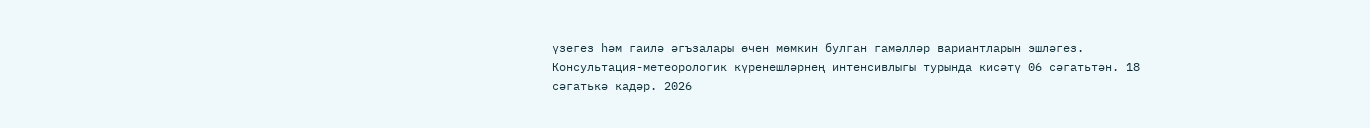үзегез һәм гаилә әгъзалары өчен мөмкин булган гамәлләр вариантларын эшләгез.
Консультация-метеорологик күренешләрнең интенсивлыгы турында кисәтү 06 сәгатьтән. 18 сәгатькә кадәр. 2026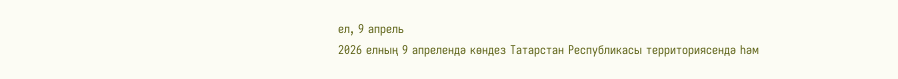ел, 9 апрель
2026 елның 9 апрелендә көндез Татарстан Республикасы территориясендә һәм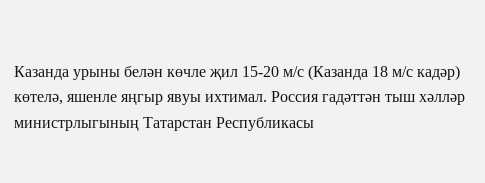Казанда урыны белән көчле җил 15-20 м/с (Казанда 18 м/с кадәр) көтелә, яшенле яңгыр явуы ихтимал. Россия гадәттән тыш хәлләр министрлыгының Татарстан Республикасы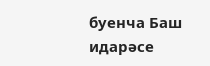буенча Баш идарәсе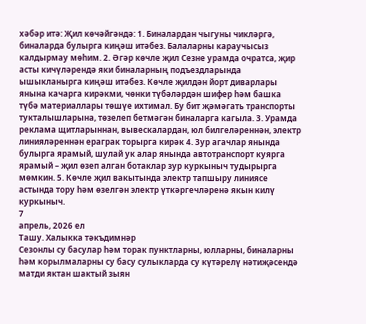хәбәр итә: Җил көчәйгәндә: 1. Биналардан чыгуны чикләргә, биналарда булырга киңәш итәбез. Балаларны караучысыз калдырмау мөһим. 2. Әгәр көчле җил Сезне урамда очратса, җир асты кичүләрендә яки биналарның подъездларында ышыкланырга киңәш итәбез. Көчле җилдән йорт диварлары янына качарга кирәкми, чөнки түбәләрдән шифер һәм башка түбә материаллары төшүе ихтимал. Бу бит җәмәгать транспорты тукталышларына, төзелеп бетмәгән биналарга кагыла. 3. Урамда реклама щитларыннан, вывескалардан, юл билгеләреннән, электр линияләреннән ераграк торырга кирәк 4. Зур агачлар янында булырга ярамый, шулай ук алар янында автотранспорт куярга ярамый – җил өзеп алган ботаклар зур куркыныч тудырырга мөмкин. 5. Көчле җил вакытында электр тапшыру линиясе астында тору һәм өзелгән электр үткәргечләренә якын килү куркыныч.
7
апрель, 2026 ел
Ташу. Халыкка тәкъдимнәр
Сезонлы су басулар һәм торак пунктларны, юлларны, биналарны һәм корылмаларны су басу сулыкларда су күтәрелү нәтиҗәсендә матди яктан шактый зыян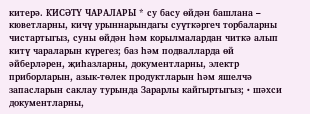китерә. КИСӘТҮ ЧАРАЛАРЫ * су басу өйдән башлана – кюветларны, кичү урыннарындагы суүткәргеч торбаларны чистартыгыз, суны өйдән һәм корылмалардан читкә алып китү чараларын күрегез; баз һәм подвалларда өй әйберләрен, җиһазларны, документларны, электр приборларын, азык-төлек продуктларын һәм яшелчә запасларын саклау турында Зарарлы кайгыртыгыз; • шәхси документларны,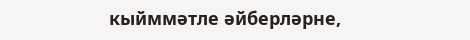кыйммәтле әйберләрне,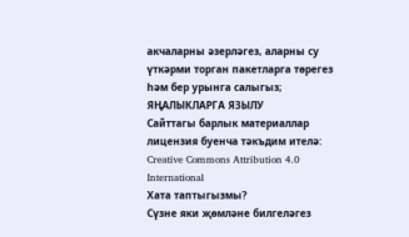акчаларны әзерләгез, аларны су үткәрми торган пакетларга төрегез һәм бер урынга салыгыз;
ЯҢАЛЫКЛАРГА ЯЗЫЛУ
Сайттагы барлык материаллар лицензия буенча тәкъдим ителә:
Creative Commons Attribution 4.0 International
Хата таптыгызмы?
Сүзне яки җөмләне билгеләгез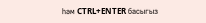һәм CTRL+ENTER басыгыз